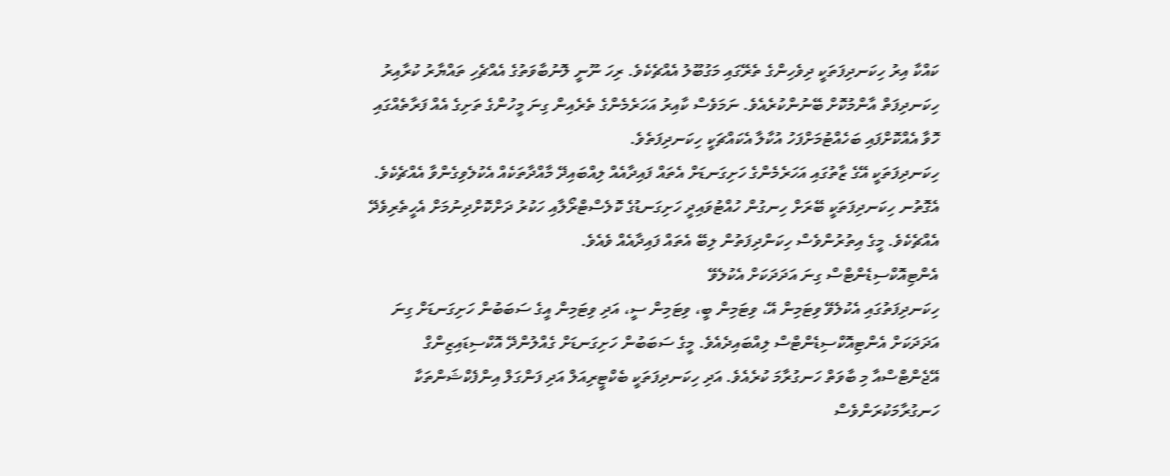ކައްކާ އިރު ހިކަނދިފަތަކީ ދިވެހިންގެ ތެރޭގައި މަގުބޫލު އެއްޗެކެވެ. ރިހަ ނޫނީ ލޮނުބާވަތުގެ އެއްޗެހި ތައްޔާރު ކުރާއިރު ހިކަނދިފަތް އާންމުކޮށް ބޭނުންކުރެއެވެ. ނަމަވެސް ކާއިރު އަހަރެމެންގެ ތެރެއިން ގިނަ މީހުންގެ ތަށިގެ އެއް ފަރާތެއްގައި ހޮވާ އެއްކޮށްފައި ބަހެއްޓުމަށްފަހު އުކާލާ އެކައްޗަކީ ހިކަނދިފަތެވެ.
ހިކަނދިފަތަކީ އޭގެ ޒާތުގައި އަހަރެމެންގެ ހަށިގަނޑަށް އެތައް ފައިދާއެއް ލިއްބައިދޭ މާއްދާތަކެއް އެކުލެވިގެންވާ އެއްޗެކެވެ. އެގޮތުނ ހިކަނދިފަތަކީ ބޭރަށް ހިނގުން ހުއްޓުވައިދީ ހަށިގަނޑުގެ ކޮލެސްޓްރޯލާއި ހަކުރު ދަށްކޮށްދިނުމަށް އެހީތެރިވެދޭ އެއްޗެކެވެ. މީގެ އިތުރުންވެސް ހިކަންދިފަތުން ލިބޭ އެތައް ފައިދާއެއް ވެއެވެ.
އެންޓިއޮކްސިޑެންޓްސް ގިނަ އަދަދަކަށް އެކުލެވޭ
ހިކަނދިފަތުގައި އެކުލެވޭ ވިޓަމިން އޭ، ވިޓަމިން ބީ، ވިޓަމިން ސީ، އަދި ވިޓަމިން އީގެ ސަބަބުން ހަށިގަނޑަށް ގިނަ އަދަދަކަށް އެންޓިއޮކްސިޑެންޓްސް ލިއްބައިދެއެވެ. މީގެ ސަބަބުން ހަށިގަނޑަށް ގެއްލުންދޭ އޮކްސިޑައިޒިންގް އޭޖެންޓްސްއާ މި ބާވަތް ހަނގުރާމަ ކުރެއެވެ. އަދި ހިކަނދިފަތަކީ ބެކްޓީރިއަލް އަދި ފަންގަލް އިންފެކްޝަންތަކާ ހަނގުރާމަކުރަންވެސް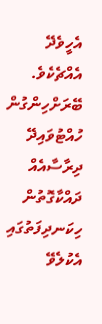އެހީވެދޭ އެއްޗެކެވެ.
ބޭރަށްހިންގުން ހުއްޓުވައިދޭ
ދިރާސާއެއް ދައްކާގޮތުން ހިކަނދިފަތުގައި އެކުލެވޭ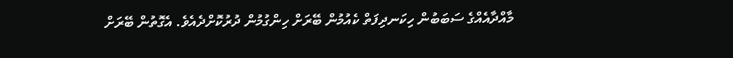މާއްދާއެއްގެ ސަބަބުން ހިކަނދިފަތް ކެއުމުން ބޭރަށް ހިންގުމުން ދުރުކޮށްދެއެވެ. އެގޮތުން ބޭރަށް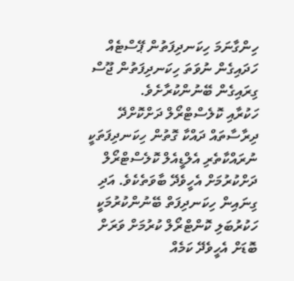ހިންގާނަމަ ހިކަނދިފަތުން ޕޭސްޓެއް ހަދައިގެން ނުވަތަ ހިކަނދިފަތުން ޖޫސް ގިރައިގެން ބޭނުންކުރާށެވެ.
ހަކުރާއި ކޮލެސްޓްރޯލް ދަށްކޮށްދޭ
ދިރާސާތައް ދައްކާ ގޮތުން ހިކަނދިފަތަކީ ނުރައްކާތެރި އެލްޑީއެލް ކޮލެސްޓްރޯލް ދަށްކުރުމަށް އެހީވެދޭ ބާވަތެކެވެ. އަދި ގިނައިން ހިކަނދިފަތް ބޭނުންކުރުމަކީ ހަކުރުބަލި ކޮންޓްރޯލް ކުރުމަށް ވަރަށް ބޮޑަށް އެހީވެދޭ ކަމެއް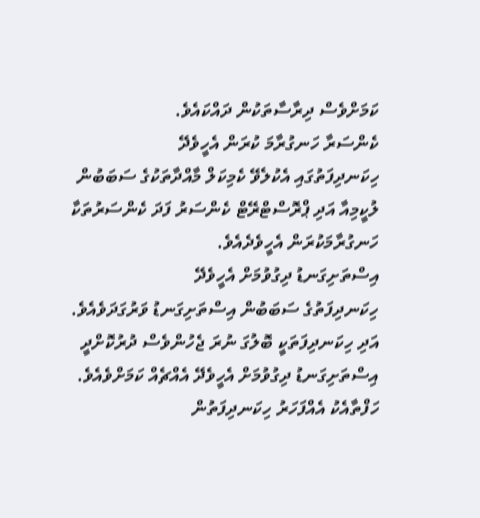ކަމަށްވެސް ދިރާސާތަކުން ދައްކައެވެ.
ކެންސަރާ ހަނގުރާމަ ކުރަން އެހީވެދޭ
ހިކަނދިފަތުގައި އެކުލެވޭ ކެމިކަލް މާއްދާތަކުގެ ސަބަބުން ލުކީމިއާ އަދި ޕްރޮސްޓްރޭޓް ކެންސަރު ފަދަ ކެންސަރުތަކާ ހަނގުރާމަކުރަން އެހީވެދެއެވެ.
އިސްތަށިގަނޑު ދިގުވުމަށް އެހީވެދޭ
ހިކަނދިފަތުގެ ސަބަބުން އިސްތަށިގަނޑު ވަރުގަދަވެއެވެ. އަދި ހިކަނދިފަތަކީ ބޮލުގަ ނުރަ ޖެހުންވެސް ދުރުކޮށްދީ އިސްތަށިގަނޑު ދިގުވުމަށް އެހީވެދޭ އެއްޗެއް ކަމަށްވެއެވެ. ހަފްތާއެކު އެއްފަހަރު ހިކަނދިފަތުން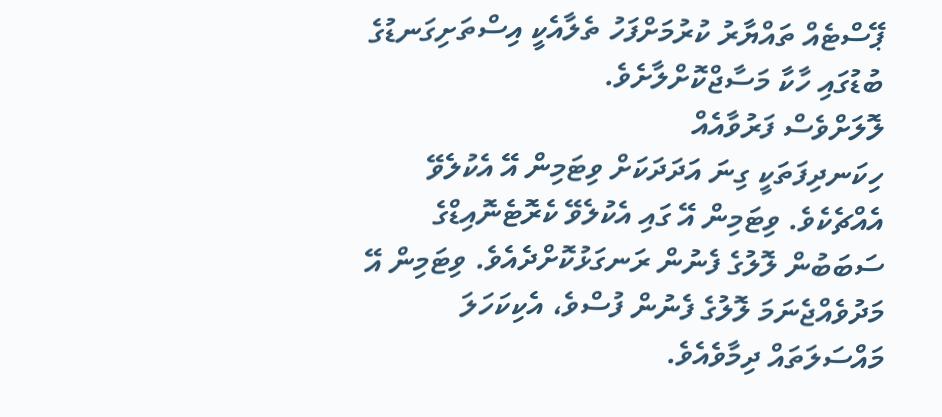ޕޭސްޓެއް ތައްޔާރު ކުރުމަށްފަހު ތެލާއެކީ އިސްތަށިގަނޑުގެ ބުޑުގައި ހާކާ މަސާޖްކޮށްލާށެވެ.
ލޮލަށްވެސް ފަރުވާއެއް
ހިކަނދިފަތަކީ ގިނަ އަދަދަކަށް ވިޓަމިން އޭ އެކުލެވޭ އެއްޗެކެވެ. ވިޓަމިން އޭ ގައި އެކުލެވޭ ކެރޮޓެނޮއިޑްގެ ސަބަބުން ލޮލުގެ ފެނުން ރަނގަޅުކޮށްދެއެވެ. ވިޓަމިން އޭ މަދުވެއްޖެނަމަ ލޮލުގެ ފެނުން ފުސްވެ، އެކިކަހަލަ މައްސަލަތައް ދިމާވެއެވެ.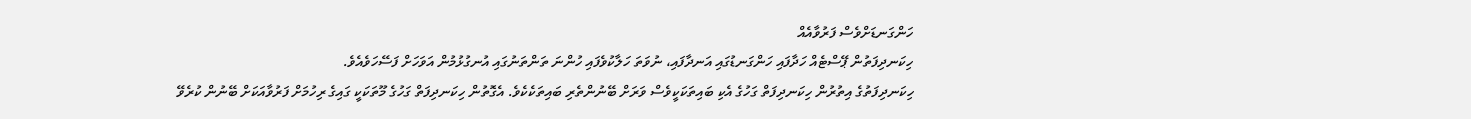ހަންގަނޑަށްވެސް ފަރުވާއެއް
ހިކަނދިފަތުން ޕޭސްޓެއް ހަދާފައި ހަންގަނޑުގައި އަނދާފައި، ނުވަތަ ހަލާކުވެފައި ހުންނަ ތަންތަނުގައި އުނގުޅުމުން އަވަހަށް ފަސޭހަވެއެވެ.
ހިކަނދިފަތުގެ އިތުރުން ހިކަނދިފަތް ގަހުގެ އެކި ބައިތަކަކީވެސް ވަރަށް ބޭނުންތެރި ބައިތަކެކެވެ. އެގޮތުން ހިކަނދިފަތް ގަހުގެ މޫތަކަކީ ގައިގެ ރިހުމަށް ފަރުވާއަކަށް ބޭނުން ކުރެވޭ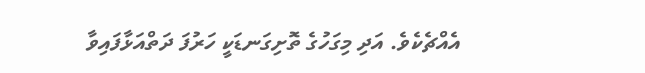އެއްޗެކެވެ. އަދި މިގަހުގެ ތޮށިގަނޑަކީ ހަރުފަ ދަތްއަޅާފައިވާ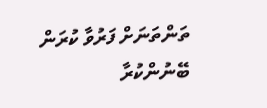ތަންތަނަށް ފަރުވާ ކުރަން ބޭނުންކުރާ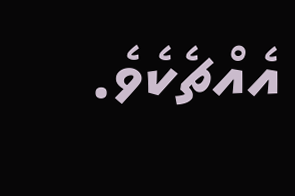އެއްޗެކެވެ.